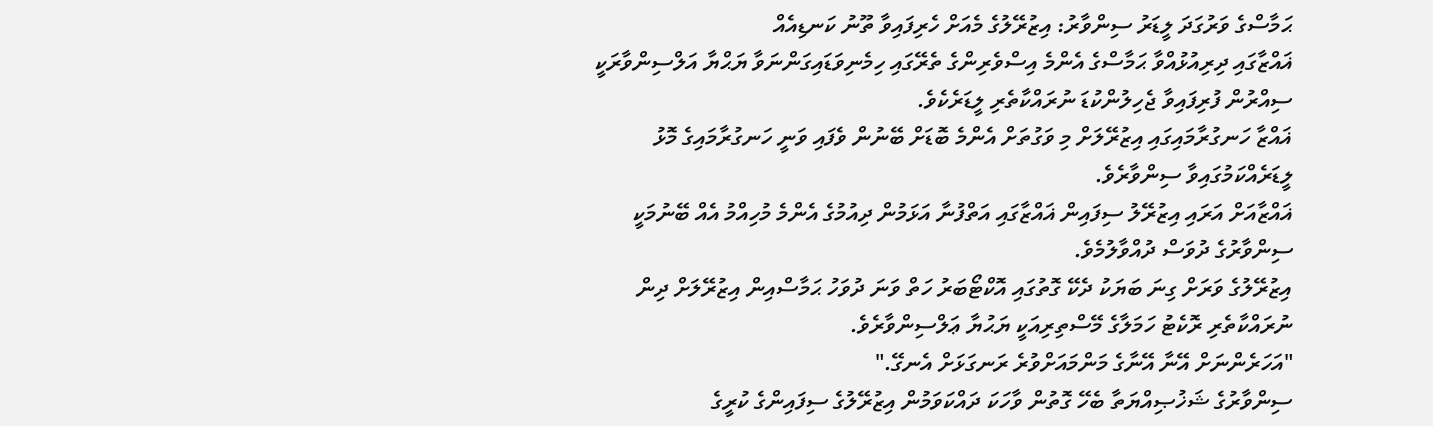ޙަމާސްގެ ވަރުގަދަ ލީޑަރު ސިންވާރު: އިޒުރޭލުގެ މެއަށް ހެރިފައިވާ ތޫނު ކަނޑިއެއް
ޣައްޒާގައި ދިރިއުޅުއްވާ ޙަމާސްގެ އެންމެ އިސްވެރިންގެ ތެރޭގައި ހިމެނިވަޑައިގަންނަވާ ޔަޙްޔާ އަލްސިންވާރަކީ ސިއްރުން ފުރިފައިވާ ޖެހިލުންކުޑަ ނުރައްކާތެރި ލީޑަރެކެވެ.
ޣައްޒާ ހަނގުރާމައިގައި އިޒުރޭލަށް މި ވަގުތަށް އެންމެ ބޮޑަށް ބޭނުން ވެފައި ވަނީ ހަނގުރާމައިގެ މޮޅު ލީޑަރެއްކަމުގައިވާ ސިންވާރެވެ.
ޣައްޒާއަށް އަރައި އިޒުރޭލު ސިފައިން ޣައްޒާގައި އަތްފުނާ އަޅަމުން ދިއުމުގެ އެންމެ މުހިއްމު އެއް ބޭނުމަކީ ސިންވާރުގެ ދުވަސް ދުއްވާލުމެވެ.
އިޒުރޭލުގެ ވަރަށް ގިނަ ބަޔަކު ދެކޭ ގޮތުގައި އޮކްޓޯބަރު ހަތް ވަނަ ދުވަހު ޙަމާސްއިން އިޒުރޭލަށް ދިން ނުރައްކާތެރި ރޮކެޓު ހަމަލާގެ މޭސްތިރިއަކީ ޔަޙުޔާ ޢަލްސިންވާރެވެ.
"އަހަރެންނަށް އޭނާ އޭނާގެ މަންމައަށްވުރެ ރަނގަޅަށް އެނގޭ."
ސިންވާރުގެ ޝަޚުޞިއްޔަތާ ބެހޭ ގޮތުން ވާހަކަ ދައްކަވަމުން އިޒުރޭލުގެ ސިފައިންގެ ކުރީގެ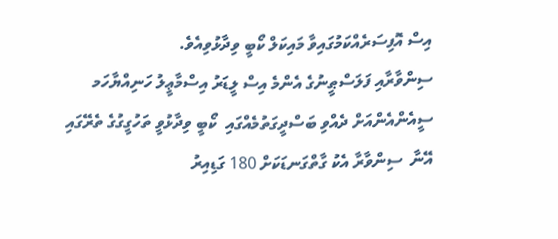އިސް އޮފިސަރެއްކަމުގައިވާ މައިކަލް ކޯބީ ވިދާޅުވިއެވެ.
ސިންވާރާއި ފަލަސްޠީނުގެ އެންމެ އިސް ލީޑަރު އިސްމާޢީލު ހަނިއްޔާހަމ
ސީއެންއެންއަށް ދެއްވި ބަސްދީގަތުމެއްގައި  ކޯބީ ވިދާޅުވީ ތަހުގީގުގެ ތެރޭގައި އޭނާ  ސިންވާރާ އެކު ގާތްގަނޑަކަށް 180 ގަޑިއިރު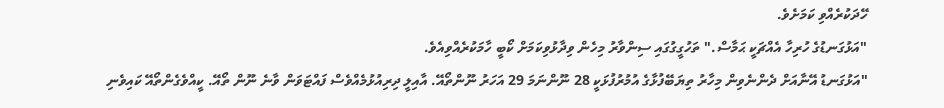ހޭދަކުރެއްވި ކަމަށެވެ.
"އަޅުގަނޑުގެ ހުރިހާ އެއްޗަކީ ޙަމާސް." ތަހުގީގުގައި ސިންވާރު މިހެން ވިދާޅުވިކަމަށް ކޯބީ ހާމަކުރެއްވިއެވެ.
"އަޅުގަނޑު އޭނާއަށް ދެންނެވިން މިހާރު ތިޔަބޭފުޅާގެ އުމުރުފުޅަކީ 28 ނޫންނަމަ 29 އަހަރު ނޫންތޯއޭ. އާއިލީ ދިރިއުޅުމެއްވެސް ފައްޓަވަން ވާނެ ނޫން ތޯއޭ. ކީއްވެގެންތޯއޭ ކައިވެނި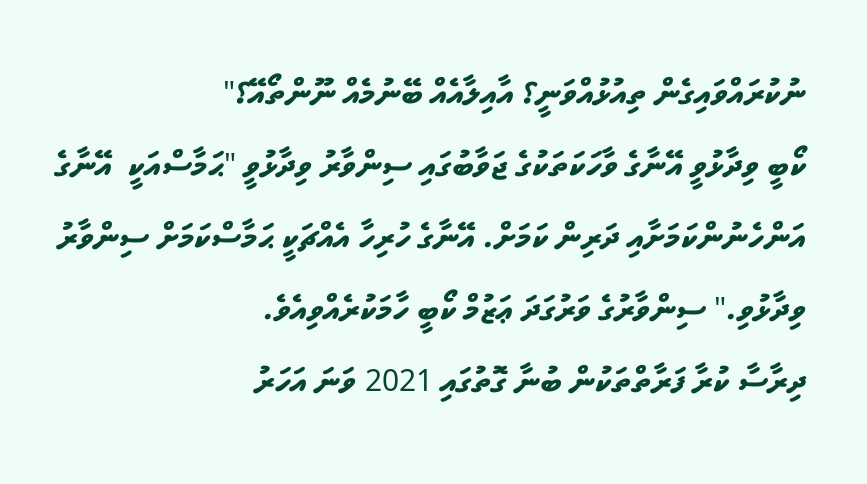ނުކުރައްވައިގެން ތިއުޅުއްވަނީ؟ އާއިލާއެއް ބޭނުމެއް ނޫންތޯއޭ؟"
ކޯބީ ވިދާޅުވީ އޭނާގެ ވާހަކަތަކުގެ ޖަވާބުގައި ސިންވާރު ވިދާޅުވީ "ޙަމާސްއަކީ  އޭނާގެ އަންހެނުންކަމަށާއި ދަރިން ކަމަށް. އޭނާގެ ހުރިހާ އެއްޗަކީ ޙަމާސްކަމަށް ސިންވާރު ވިދާޅުވި." ސިންވާރުގެ ވަރުގަދަ ޢަޒުމް ކޯބީ ހާމަކުރެއްވިއެވެ.
ދިރާސާ ކުރާ ފަރާތްތަކުން ބުނާ ގޮތުގައި 2021 ވަނަ އަހަރު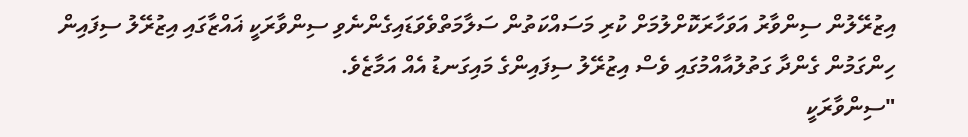އިޒުރޭލުން ސިންވާރު އަވަހާރަކޮށްލުމަށް ކުރި މަސައްކަތުން ސަލާމަތްވެވަޑައިގެންނެވި ސިންވާރަކީ ޣައްޒާގައި އިޒުރޭލު ސިފައިން ހިންގަމުން ގެންދާ ގަތުލުއާއްމުގައި ވެސް އިޒުރޭލު ސިފައިންގެ މައިގަނޑު އެއް އަމާޒެވެ.
"ސިންވާރަކީ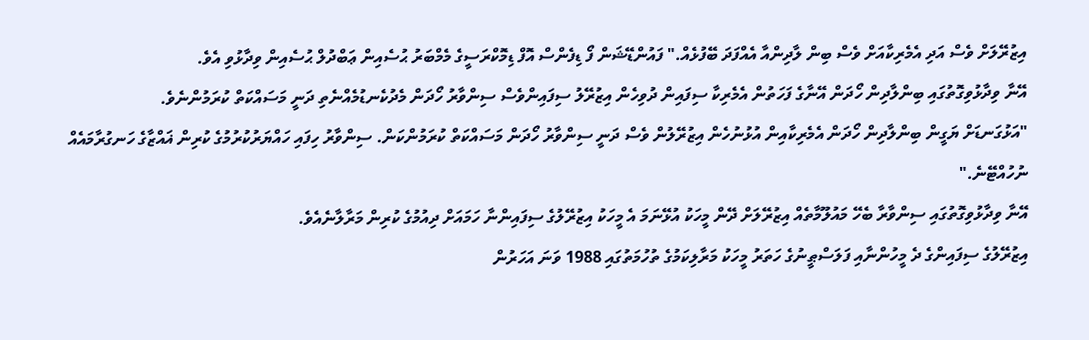އިޒުރޭލަށް ވެސް އަދި އެމެރިކާއަށް ވެސް ބިން ލާދިންއާ އެއްފަދަ ބޭފުޅެއް." ފައުންޑޭޝަން ފޯ ޑިފެންސް އޮފް ޑިމޮކްރަސީގެ މެމްބަރު ޙުސެއިން ޢަބްދުލް ޙުސެއިން ވިދާޅުވި އެވެ.
އޭނާ ވިދާޅުވިގޮތުގައި ބިންލާދިން ހޯދަން އޭނާގެ ފަހަތުން އެމެރިކާ ސިފައިން ދުވިހެން އިޒުރޭލު ސިފައިންވެސް ސިންވާރު ހޯދަން މެދުކެނޑުމެއްނެތި ދަނީ މަސައްކަތް ކުރަމުންނެވެ.
"އަޅުގަނޑަށް ޔަގީން ބިންލާދިން ހޯދަން އެމެރިކާއިން އުޅުނުހެން އިޒުރޭލުން ވެސް ދަނީ ސިންވާރު ހޯދަން މަސައްކަތް ކުރަމުންކަން. ސިންވާރު ހިފައި ހައްޔަރުކުރުމުގެ ކުރިން ޣައްޒާގެ ހަނގުރާމައެއް ނުހުއްޓޭނެ."
އޭނާ ވިދާޅުވިގޮތުގައި ސިންވާރާ ބެހޭ މައުލޫމާތެއް އިޒުރޭލަށް ދޭން މީހަކު އުޅޭނަމަ އެ މީހަކު އިޒުރޭލުގެ ސިފައިންނާ ހަމައަށް ދިއުމުގެ ކުރިން މަރާލާނެއެވެ.
އިޒުރޭލުގެ ސިފައިންގެ ދެ މީހުންނާއި ފަލަސްޠީނުގެ ހަތަރު މީހަކު މަރާލިކަމުގެ ތުހުމަތުގައި 1988 ވަނަ އަހަރުން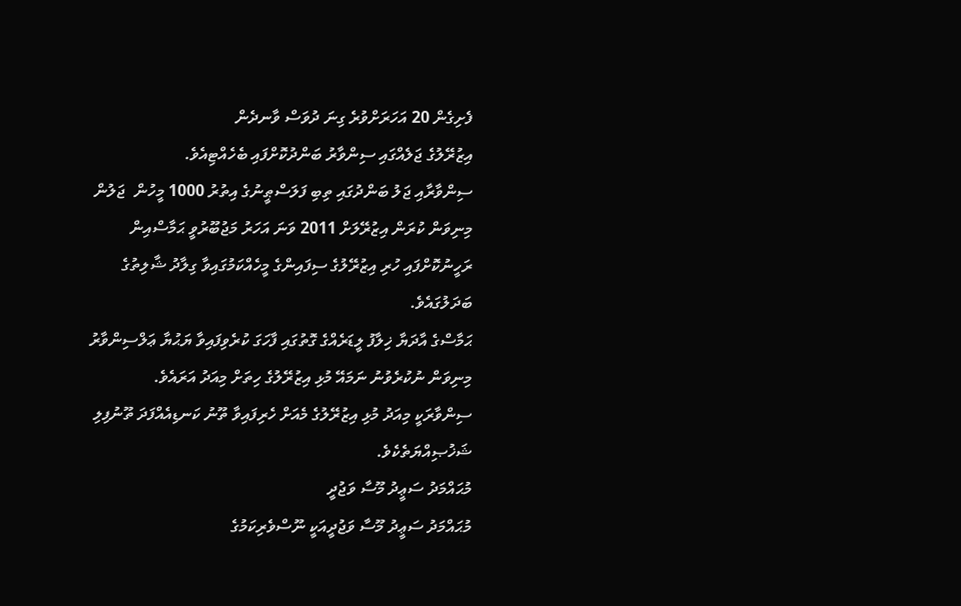ފެށިގެން 20 އަހަރަށްވުރެ ގިނަ ދުވަސް ވާނދެން
އިޒުރޭލުގެ ޖަލެއްގައި ސިންވާރު ބަންދުކޮށްފައި ބެހެއްޓިއެވެ.
ސިންވާރާއި ޖަލު ބަންދުގައި ތިބި ފަލަސްޠީނުގެ އިތުރު 1000 މީހުން  ޖަލުން މިނިވަން ކުރަން އިޒުރޭލަށް 2011 ވަނަ އަހަރު މަޖުބޫރުވީ ޙަމާސްއިން ރަހީނުކޮށްފައި ހުރި އިޒުރޭލުގެ ސިފައިންގެ މީހެއްކަމުގައިވާ ގިލާދު ޝާލިތުގެ ބަދަލުގައެވެ.
ޙަމާސްގެ އާދަޔާ ޚިލާފު ލީޑަރެއްގެ ގޮތުގައި ފާހަގަ ކުރެވިފައިވާ ޔަޙުޔާ ޢަލްސިންވާރު މިނިވަން ނުކުރެވުނު ނަމައޭ މުޅި އިޒުރޭލުގެ ހިތަށް މިއަދު އަރައެވެ.
ސިންވާރަކީ މިއަދު މުޅި އިޒުރޭލުގެ މެއަށް ހެރިފައިވާ ތޫނު ކަނޑިއެއްފަދަ ތޫނުފިލި ޝަޚުޞިއްޔަތެކެވެ.
މުޙައްމަދު ސަޢީދު މޫސާ ވަޖުދީ
މުޙައްމަދު ސަޢީދު މޫސާ ވަޖުދީއަކީ ނޫސްވެރިކަމުގެ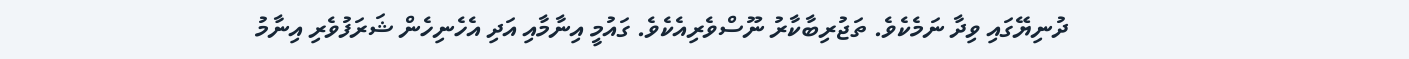ދުނިޔޭގައި ވިދާ ނަމެކެވެ. ތަޖުރިބާކާރު ނޫސްވެރިއެކެވެ. ގައުމީ އިނާމާއި އަދި އެހެނިހެން ޝަރަފުވެރި އިނާމު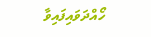ހޯއްދަވައިފައިވާ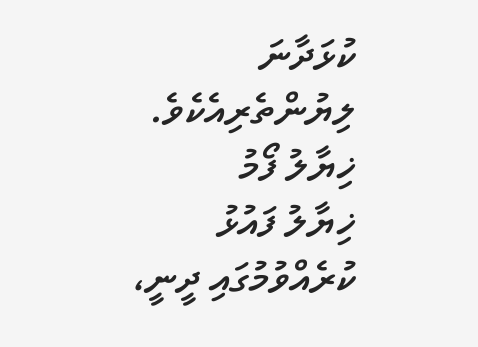ކުޅަދާނަ ލިޔުންތެރިއެކެވެ.
ޚިޔާލު ފޯމު
ޚިޔާލު ފައުޅު ކުރެއްވުމުގައި ދީނީ،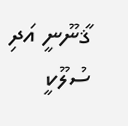ޤާނޫނީ އަދި ސުލޫކީ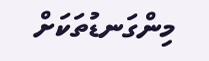މިންގަނޑުތަކަށް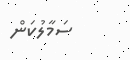ސަމާލުކަން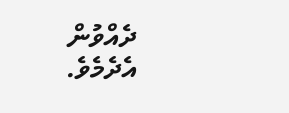ދެއްވުން އެދެމެވެ.